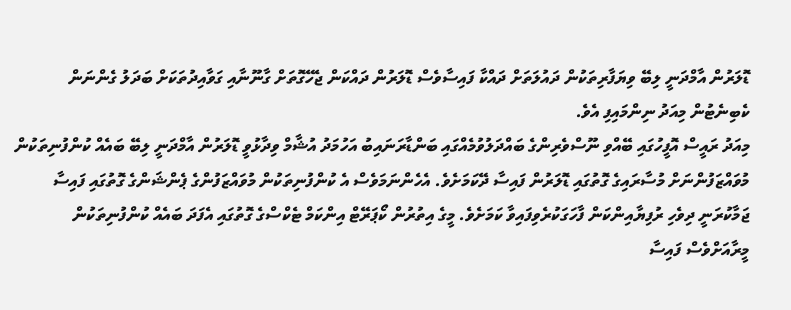ޑޮލަރުން އާމްދަނީ ލިބޭ ވިޔަފާރިތަކުން ދައުލަތަށް ދައްކާ ފައިސާވެސް ޑޮލަރުން ދައްކަން ޖެހޭގޮތަށް ގާނޫނާއި ގަވާއިދުތަކަށް ބަދަލު ގެންނަން ކެބިނެޓުން މިއަދު ނިންމައިފި އެވެ.
މިއަދު ރައީސް އޮފީހުގައި ބޭއްވި ނޫސްވެރިންގެ ބައްދަލުވުމެއްގައި ބަންޑާރަނައިބު އަހުމަދު އުޝާމް ވިދާޅުވީ ޑޮލަރުން އާމްދަނީ ލިބޭ ބައެއް ކުންފުނިތަކުން މުވައްޒަފުންނަށް މުސާރައިގެ ގޮތުގައި ޑޮލަރުން ފައިސާ ދޭކަމަށެވެ. އެހެންނަމަވެސް އެ ކުންފުނިތަކުން މުވައްޒަފުންގެ ޕެންޝަންގެ ގޮތުގައި ފައިސާ ޖަމާކުރަނީ ދިވެހި ރުފިޔާއިންކަން ފާހަގަކުރެވިފައިވާ ކަމަށެވެ. މީގެ އިތުރުން ކޯޕަރޭޓް އިންކަމް ޓެކްސްގެ ގޮތުގައި އެފަދަ ބައެއް ކުންފުނިތަކުން މީރާއަށްވެސް ފައިސާ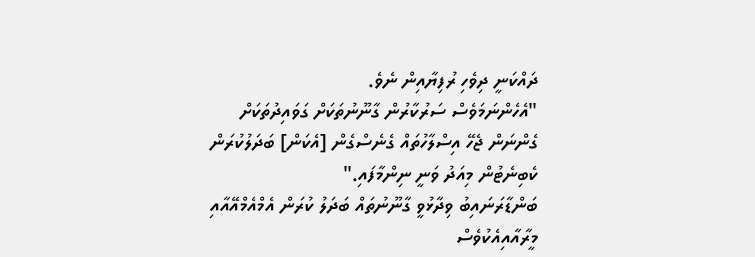ދައްކަނީ ދިވެހި ރުފިޔާއިން ނެވެ.
"އެހެންނަމަވެސް ސަރުކާރުން ގާނޫނުތަކަށް ގަވައިދުތަކަށް ގެންނަން ޖެހޭ އިސްލާހުތައް ގެނެސްގެން [އެކަން] ބަދަލުކުރަން ކެބިނެޓުން މިއަދު ވަނީ ނިންމާފައި."
ބަންޑާރަނައިބު ވިދާޅުވީ ގާނޫނުތައް ބަދަލު ކުރަން އެމްއެމްއޭއާއި މީރާއާއިއެކުވެސް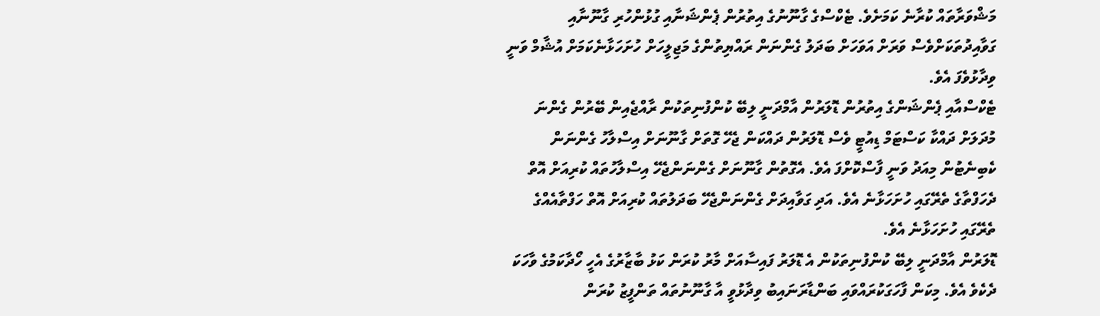މަޝްވަރާތައް ކުރާނެ ކަމަށެވެ. ޓެކްސްގެ ގާނޫނުގެ އިތުރުން ޕެންޝަނާއި ގުޅުންހުރި ގާނޫނާއި ގަވާއިދުތަކަށްވެސް ވަރަށް އަވަހަށް ބަދަލު ގެންނަން ރައްޔިތުންގެ މަޖިލީހަށް ހުށަހަޅާނެކަމަށް އުޝާމް ވަނީ ވިދާޅުވެފަ އެވެ.
ޓެކްސްއާއި ޕެންޝަންގެ އިތުރުން ޑޮލަރުން އާމްދަނީ ލިބޭ ކުންފުނިތަކުން ރާއްޖެއިން ބޭރުން ގެންނަ މުދަލަށް ދައްކާ ކަސްޓަމް ޑިއުޓީ ވެސް ޑޮލަރުން ދައްކަން ޖެހޭ ގޮތަށް ގާނޫނަށް އިސްލާހު ގެންނަން ކެބިނެޓުން މިއަދު ވަނީ ފާސްކޮށްފަ އެވެ. އެގޮތުން ގާނޫނަށް ގެންނަންޖެހޭ އިސްލާހުތައް ކުރިއަށް އޮތް ދެހަފްތާގެ ތެރޭގައި ހުށަހަޅާނެ އެވެ. އަދި ގަވާއިދަށް ގެންނަންޖެހޭ ބަދަލުތައް ކުރިއަށް އޮތް ހަފްތާއެއްގެ ތެރޭގައި ހުށަހަޅާނެ އެވެ.
ޑޮލަރުން އާމްދަނީ ލިބޭ ކުންފުނިތަކުން އެ ޑޮލަރު ފައިސާއަށް މާރު ކުރަން ކަޅު ބާޒާރުގެ އެހީ ހޯދާކަމުގެ ވާހަކަ ދެކެވެ އެވެ. މިކަން ފާހަގަކުރައްވައި ބަންޑާރަނައިބު ވިދާޅުވީ އާ ގާނޫނުތައް ތަންފީޒު ކުރަން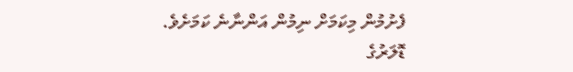ފެށުމުން މިކަމަށް ނިމުން އަންނާނެ ކަމަށެވެ.
ޑޮލަރުގެ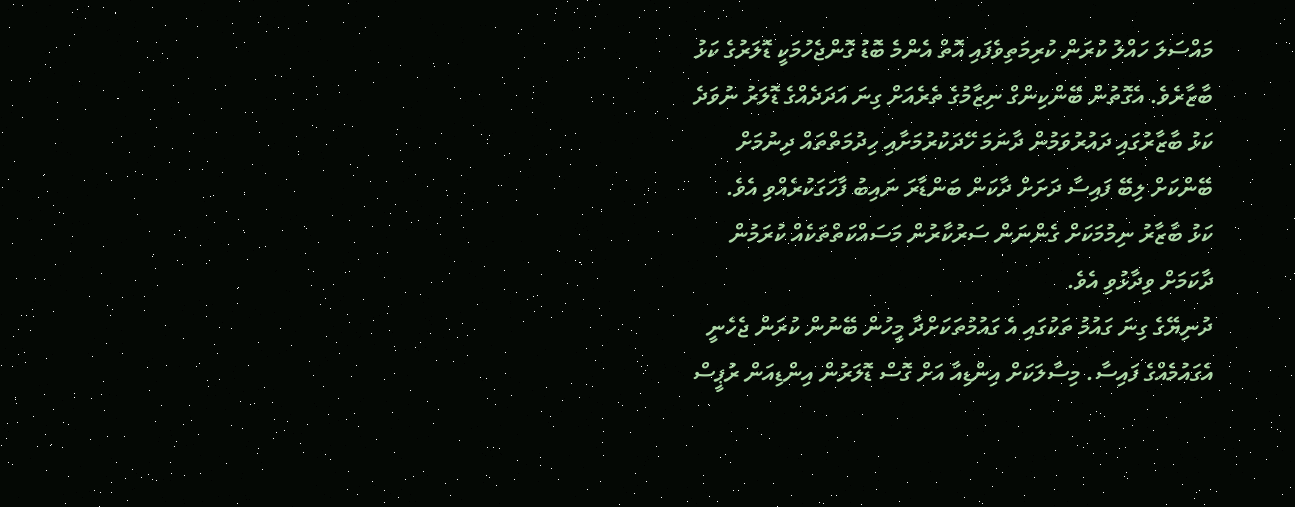މައްސަލަ ހައްލު ކުރަން ކުރިމަތިވެފައި އޮތް އެންމެ ބޮޑު ގޮންޖެހުމަކީ ޑޮލަރުގެ ކަޅު ބާޒާރެވެ. އެގޮތުން ބޭންކިންގް ނިޒާމުގެ ތެރެއަށް ގިނަ އަދަދެއްގެ ޑޮލަރު ނުވަދެ ކަޅު ބާޒާރުގައި ދައުރުވަމުން ދާނަމަ ހޭދަކުރުމަށާއި ހިދުމަތްތައް ދިނުމަށް ބޭންކަށް ލިބޭ ފައިސާ ދަށަށް ދާކަން ބަންޑާރަ ނައިބު ފާހަގަކުރެއްވި އެވެ.
ކަޅު ބާޒާރު ނިމުމަކަށް ގެންނަން ސަރުކާރުން މަސައްކަތްތަކެއް ކުރަމުން ދާކަމަށް ވިދާޅުވި އެވެ.
ދުނިޔޭގެ ގިނަ ގައުމު ތަކުގައި އެ ގައުމުތަކަށްދާ މީހުން ބޭނުން ކުރަން ޖެހެނީ އެގައުމެއްގެ ފައިސާ. މިސާލަކަށް އިންޑިއާ އަށް ގޮސް ޑޮލަރުން އިންޑިއަން ރުޕީސް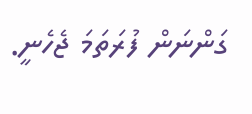ގަންނަން ފުރަތަމަ ޖެހެނީ.